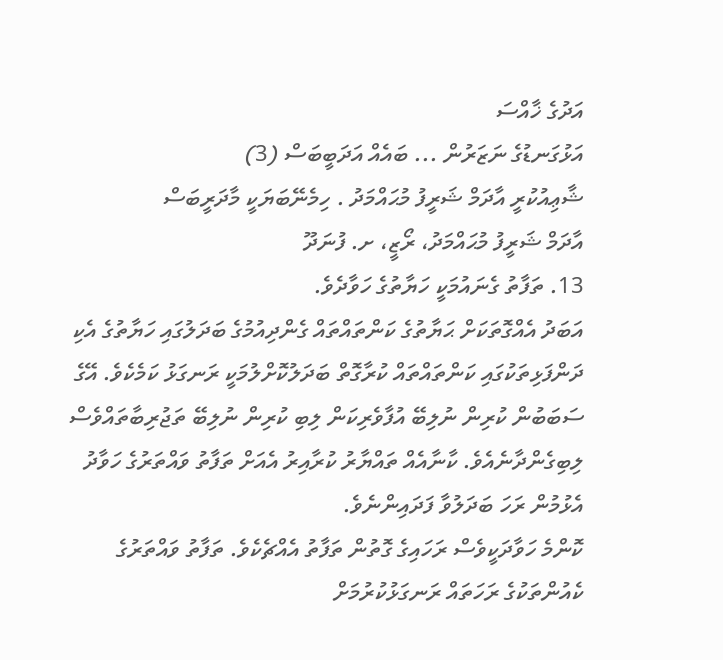އަދުގެ ޚާއްސަ
އަޅުގަނޑުގެ ނަޒަރުން ... ބައެއް އަދަބީބަސް (3)
ޝާޢިއުކުރީ އާދަމް ޝަރީފު މުޙައްމަދު . ހިމެނޭބަޔަކީ މާދަރީބަސް
އާދަމް ޝަރީފު މުޙައްމަދު، ރޯޒީ، ށ. ފުނަދޫ
13. ތަފާތު ގެނައުމަކީ ހަޔާތުގެ ހަވާދެވެ.
އަބަދު އެއްގޮތަކަށް ޙަޔާތުގެ ކަންތައްތައް ގެންދިއުމުގެ ބަދަލުގައި ހަޔާތުގެ އެކި ދަންފަޅިތަކުގައި ކަންތައްތައް ކުރާގޮތް ބަދަލުކޮށްލުމަކީ ރަނގަޅު ކަމެކެވެ. އޭގެ ސަބަބުން ކުރިން ނުލިބޭ އުފާވެރިކަން ލިބި ކުރިން ނުލިބޭ ތަޖުރިބާތައްވެސް ލިބިގެންދާނެއެވެ. ކާނާއެއް ތައްޔާރު ކުރާއިރު އެއަށް ތަފާތު ވައްތަރުގެ ހަވާދު އެޅުމުން ރަހަ ބަދަލުވާ ފަދައިންނެވެ.
ކޮންމެ ހަވާދަކީވެސް ރަހައިގެ ގޮތުން ތަފާތު އެއްޗެކެވެ. ތަފާތު ވައްތަރުގެ ކެއުންތަކުގެ ރަހަތައް ރަނގަޅުކުރުމަށް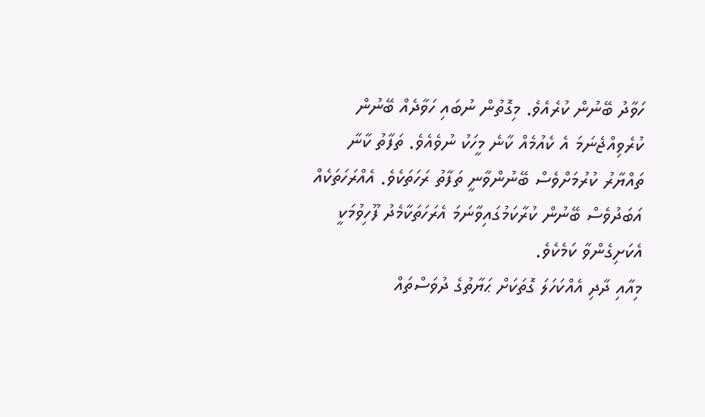ހަވާދު ބޭނުން ކުރެއެވެ. މިގޮތުން ނުބައި ހަވާދެއް ބޭނުން ކުރެވިއްޖެނަމަ އެ ކެއުމެއް ކާނެ މީހަކު ނުވެއެވެ. ތަފާތު ކާނާ ތައްޔާރު ކުރުމަށްވެސް ބޭނުންވާނީ ތަފާތު ރަހަތަކެވެ. އެއްރަހަތަކެއް އަބަދުވެސް ބޭނުން ކުރާކަމުގައިވާނަމަ އެރަހަތަކާމެދު ފޫހިވުމަކީ އެކަށިގެންވާ ކަމެކެވެ.
މިއާއި ދާދި އެއްކަހަލަ ގޮތަކަށް ޙަޔާތުގެ ދުވަސްތައް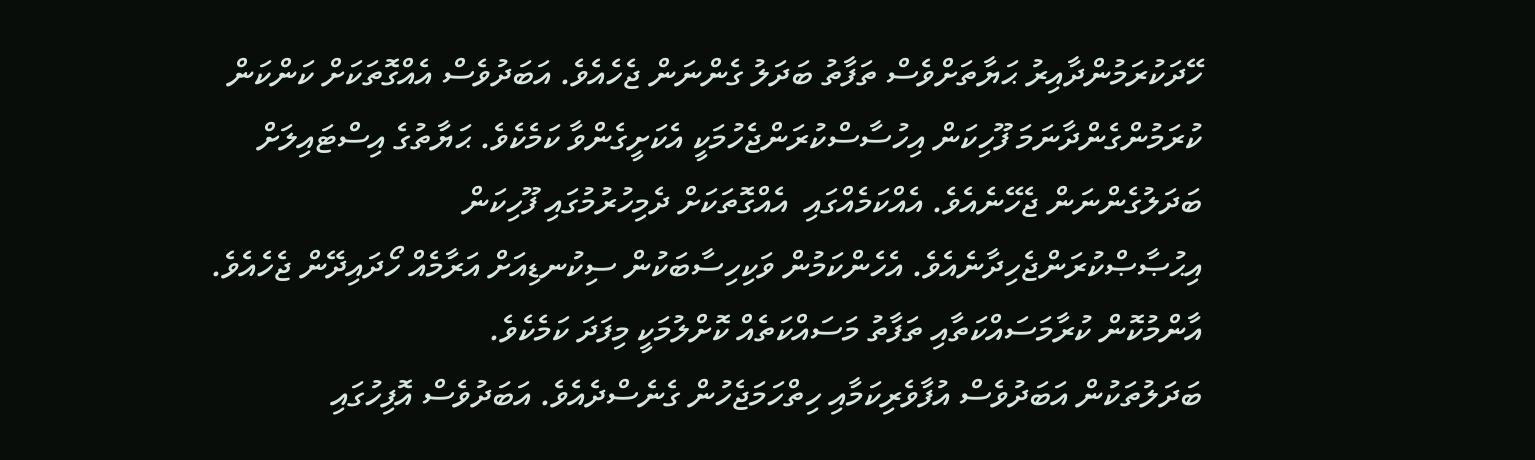ހޭދަކުރަމުންދާއިރު ޙަޔާތަށްވެސް ތަފާތު ބަދަލު ގެންނަން ޖެހެއެވެ. އަބަދުވެސް އެއްގޮތަކަށް ކަންކަން ކުރަމުންގެންދާނަމަ ފޫހިކަން އިހުސާސްކުރަންޖެހުމަކީ އެކަށީގެންވާ ކަމެކެވެ. ޙަޔާތުގެ އިސްޓައިލަށް ބަދަލުގެންނަން ޖެހޭނެއެވެ. އެއްކަމެއްގައި  އެއްގޮތަކަށް ދެމިހުރުމުގައި ފޫހިކަން އިޙުޞާޞްކުރަންޖެހިދާނެއެވެ. އެހެންކަމުން ވަކިހިސާބަކުން ސިކުނޑިއަށް އަރާމެއް ހޯދައިދޭން ޖެހެއެވެ. އާންމުކޮން ކުރާމަސައްކަތާއި ތަފާތު މަސައްކަތެއް ކޮށްލުމަކީ މިފަދަ ކަމެކެވެ.
ބަދަލުތަކުން އަބަދުވެސް އުފާވެރިކަމާއި ހިތްހަމަޖެހުން ގެނެސްދެއެވެ. އަބަދުވެސް އޮފިހުގައި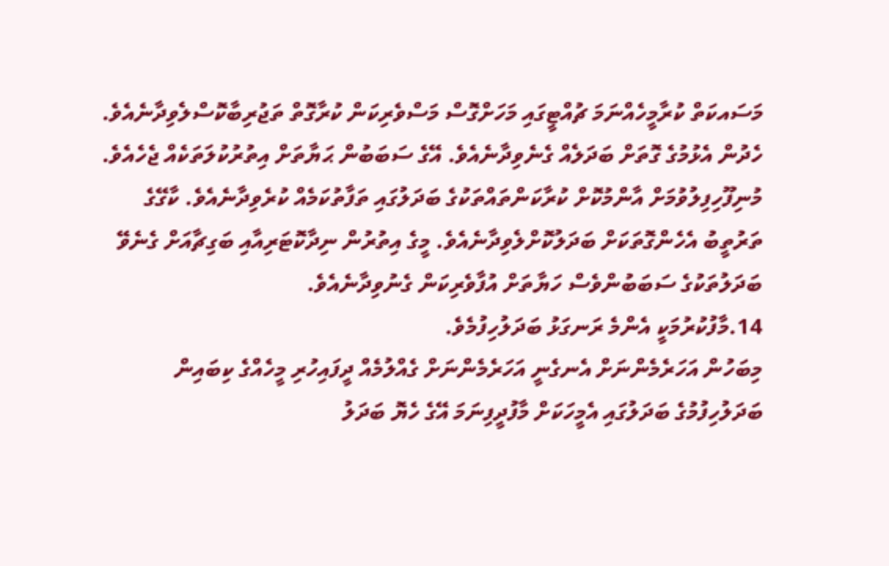މަސައކަތް ކުރާމީހެއްނަމަ ޗުއްޓީގައި މަހަށްގޮސް މަސްވެރިކަން ކުރާގޮތް ތަޖުރިބާކޮސްލެވިދާނެއެވެ. ހެދުން އެޅުމުގެ ގޮތަށް ބަދަލެއް ގެނެވިދާނެއެވެ. އޭގެ ސަބަބުން ޙަޔާތަށް އިތުރުކުލަތަކެއް ޖެހެއެވެ. މުނިފޫހިފިލުވުމަށް އާންމުކޮށް ކުރާކަންތައްތަކުގެ ބަދަލުގައި ތަފާތުކަމެއް ކުރެވިދާނެއެވެ. ކާގޭގެ ތަރުތީބު އެހެންގޮތަކަށް ބަދަލުކޮށްލެވިދާނެއެވެ. މީގެ އިތުރުން ނިދާކޮޓަރިއާއި ބަގިޗާއަށް ގެނެވޭ ބަދަލުތަކުގެ ސަބަބުންވެސް ހަޔާތަށް އުފާވެރިކަން ގެނުވިދާނެއެވެ.
14.މާފުކުރުމަކީ އެންމެ ރަނގަޅު ބަދަލުހިފުމެވެ.
މިބަހުން އަހަރެމެންނަށް އެނގެނީ އަހަރެމެންނަށް ގެއްލުމެއް ދީފައިހުރި މީހެއްގެ ކިބައިން ބަދަލުހިފުމުގެ ބަދަލުގައި އެމީހަކަށް މާފުދީފިނަމަ އޭގެ ހެޔޮ ބަދަލު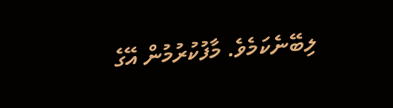ލިބޭނެކަމެވެ. މާފުކުރުމުން އޭގެ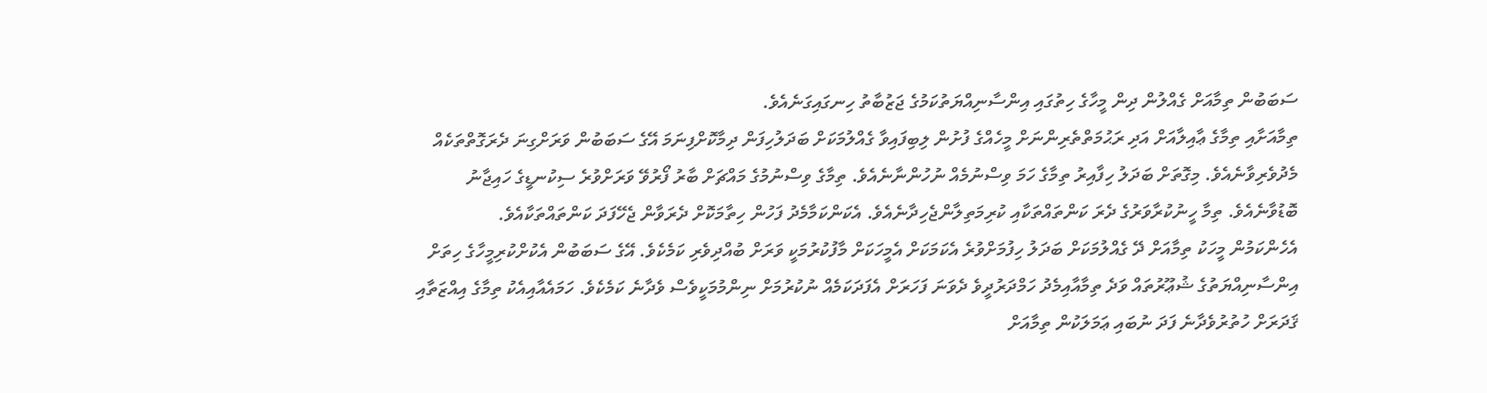ސަބަބުން ތިމާއަށް ގެއްލުން ދިން މީހާގެ ހިތުގައި އިންސާނިއްޔަތުކަމުގެ ޖަޒުބާތު ހިނގައިގަނެއެވެ.
ތިމާއަށާއި ތިމާގެ ޢާއިލާއަށް އަދި ރަޙުމަތްތެރިންނަށް މީހެއްގެ ފުށުން ލިބިފައިވާ ގެއްލުމަކަށް ބަދަލުހިފަން ދިމާކޮށްފިނަމަ އޭގެ ސަބަބުން ވަރަށްގިނަ ދެރަގޮތްތަކެއް މެދުވެރިވާނެއެވެ. މިގޮތަށް ބަދަލު ހިފާއިރު ތިމާގެ ހަމަ ވިސްނުމެއް ނުހުންނާނެއެވެ. ތިމާގެ ވިސްނުމުގެ މައްޗަށް ބާރު ފޯރުވޭ ވަރަށްވުރެ ސިކުނޑީގެ ހައިޖާނު ބޮޑުވާނެއެވެ. ތިމާ ހީނުކުރާވަރުގެ ދެރަ ކަންތައްތަކާއި ކުރިމަތިލާންޖެހިދާނެއެވެ. އެކަންކަމާމެދު ފަހުން ހިތާމަކޮށް ދެރަވާން ޖެހޭފަދަ ކަންތައްތަކާއެވެ.
އެހެންކަމުން މީހަކު ތިމާއަށް ދޭ ގެއްލުމަކަށް ބަދަލު ހިފުމަށްވުރެ އެކަމަކަށް އެމީހަކަށް މާފުކުރުމަކީ ވަރަށް ބުއްދިވެރި ކަމެކެވެ. އޭގެ ސަބަބުން އެކުށްކުރިމީހާގެ ހިތަށް އިންސާނިއްޔަތުގެ ޝުޢޫރުތައް ވަދެ ތިމާއާއިމެދު ހަމްދަރުދީވެ ދެވަނަ ފަހަރަށް އެފަދަކަމެއް ނުކުރުމަށް ނިންމުމަކީވެސް ވެދާނެ ކަމެކެވެ. ހަމައެއާއިއެކު ތިމާގެ އިއްޒަތާއި ޤަދަރަށް ހުތުރުވެދާނެ ފަދަ ނުބައި ޢަމަލަކުން ތިމާއަށް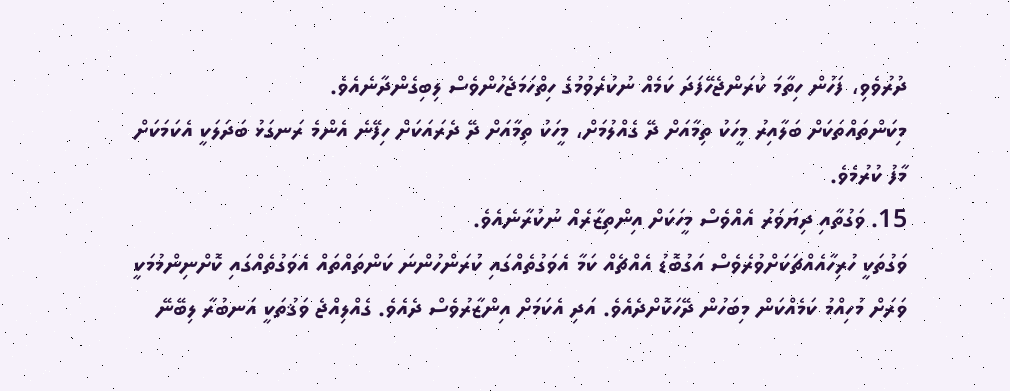ދުރުވެވި، ފަހުން ހިތާމަ ކުރަންޖެހޭފަދަ ކަމެއް ނުކުރެވުމުގެ ހިތްހަމަޖެހުންވެސް ލިބިގެންދާނެއެވެ.
މިކަންތައްތަކަށް ބަލާއިރު މީހަކު ތިމާއަށް ދޭ ގެއްލުމަށް، މީހަކު ތިމާއަށް ދޭ ދެރައަކަށް ހިފޭނެ އެންމެ ރަނގަޅު ބަދަލަކީ އެކަމަކަށް މާފު ކުރުމެވެ.
15. ވަގުތާއި ދިޔަވަރު އެއްވެސް މީހަކަށް އިންތިޒާރެއް ނުކުރާނެއެވެ.
ވަގުތަކީ ހުރިހާއެއްޗަކަށްވުރެވެސް އަގުބޮޑު އެއްޗެއް ކަމާ އެވަގުތެއްގައި ކުރަންހުންނަ ކަންތައްތައް އެވަގުތެއްގައި ކޮށްނިންމުމަކީ ވަރަށް މުހިއްމު ކަމެއްކަން މިބަހުން ދޭހަކޮށްދެއެވެ. އަދި އެކަމަށް އިންޒާރުވެސް ދެއެވެ. ގެއްލިއްޖެ ވަޤުތަކީ އަނބުރާ ލިބޭނޭ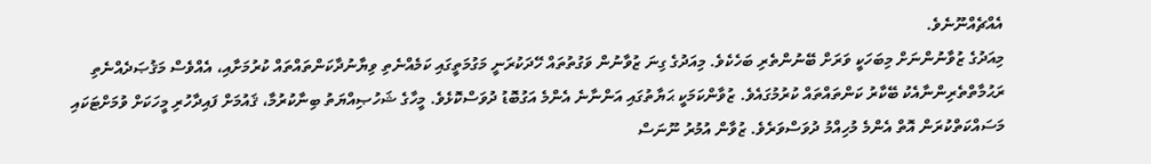އެއްޗެއްނޫނެވެ.
މިއަދުގެ ޒުވާނުންނަށް މިބަހަކީ ވަރަށް ބޭނުންތެރި ބަހެކެވެ. މިއަދުގެ ގިނަ ޒުވާނުން ވަގުތުތައް ހޭދަކުރަނީ މަގުމަތީގައި ކަމެއްނެތި ވިޔާނުދާކަންތައްތައް ކުރުމަށާއި، އެއްވެސް މަޤުޞަދެއްނެތި ރަޙުމާތްތެރިންނާއެކު ބޭކާރު ކަންތައްތައް ކުރުމުގައެވެ. ޒުވާންކަމަކީ ޙަޔާތުގައި އަންނާނެ އެންމެ އަގުބޮޑު ދުވަސްކޮޅެވެ. މީހާގެ ޝަހުޞިއްޔަތު ބިނާކުރުމާ، ޤައުމަށް ފައިދާހުރި މީހަކަށް ވުމަށްޓަކައި މަސައްކަތްކުރަން އޮތް އެންމެ މުހިއްމު ދުވަސްވަރެވެ. ޒުވާން އުމުރު ނޫނަސް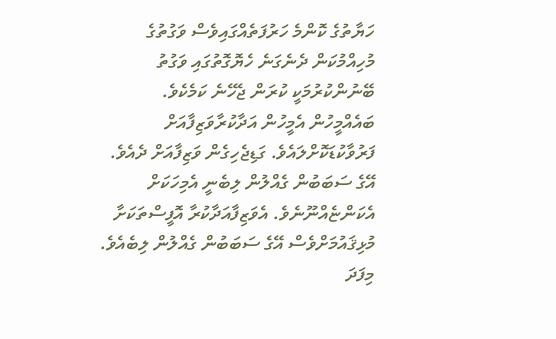ހަޔާތުގެ ކޮންމެ ހަރުފަތެއްގައިވެސް ވަގުތުގެ މުހިއްމުކަން ދެނެގަނެ ހެޔޮގޮތުގައި ވަގުތު ބޭނުންކުރުމަކީ ކުރަން ޖެހޭނެ ކަމެކެވެ.
ބައެއްމީހުން އެމީހުން އަދާކުރާވަޒިފާއަށް ފަރުވާކުޑަކޮށްލައެވެ. ގަޑިޖެހިގެން ވަޒިފާއަށް ދެއެވެ. އޭގެ ސަބަބުން ގެއްލުން ލިބެނީ އެމިހަކަށް އެކަންޏެއްނޫނެވެ. އެވަޒިފާއަދާކުރާ އޮފީސްތަކަށާ މުޅިޤައުމަށްވެސް އޭގެ ސަބަބުން ގެއްލުން ލިބެއެވެ. މިފަދަ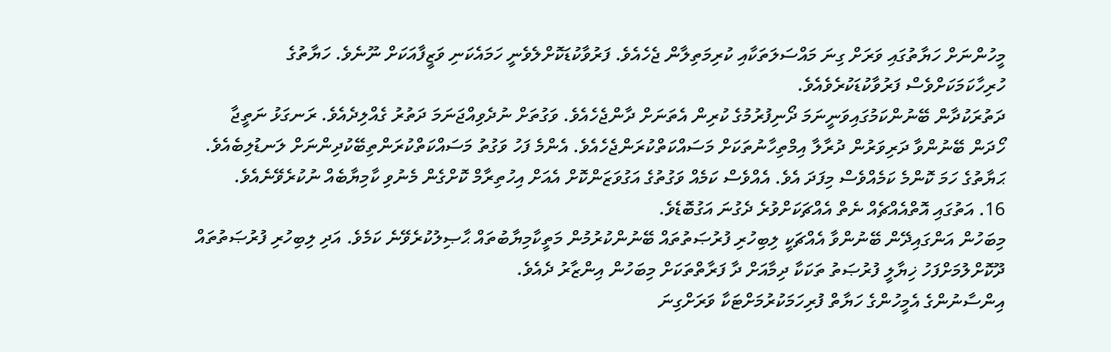މީހުންނަށް ހަޔާތުގައި ވަރަށް ގިނަ މައްސަލަތަކާއި ކުރިމަތިލާން ޖެހެއެވެ. ފަރުވާކުޑަކޮށްލެވެނީ ހަމައެކަނި ވަޒީފާއަކަށް ނޫނެވެ. ހަޔާތުގެ ހުރިހާކަމަކަށްވެސް ފަރުވާކުޑަކުރެވެއެވެ.
ދަތުރަކުދާން ބޭނުންކަމުގައިވަނީނަމަ ދޯނިފުރުމުގެ ކުރިން އެތަނަށް ދާންޖެހެއެވެ. ވަގުތަށް ނުދެވިއްޖަނަމަ ދަތުރު ގެއްލިދެއެވެ. ރަނގަޅު ނަތީޖާ ހޯދަން ބޭނުންވާ ދަރިވަރުން ދުރާލާ އިމްތިހާނުތަކަށް މަސައްކަތްކުރަންޖެހެއެވެ. އެންމެ ފަހު ވަގުތު މަސައްކަތްކުރަންތިބޭކުދިންނަށް ލަނޑުލިބެއެވެ. ޙަޔާތުގެ ހަމަ ކޮންމެ ކަމެއްވެސް މިފަދަ އެވެ. އެއްވެސް ކަމެއް ވަގުތުގެ އަގުވަޒަންކޮށް އެއަށް އިހުތިރާމް ކޮށްގެން މެނުވި ކާމިޔާބެއް ނުކުރެވޭނެއެވެ.
16. އަތުގައި އޮތްއެއްޗެއް ނެތް އެއްޗަކަށްވުރެ ދެގުނަ އަގުބޮޑެވެ.
މިބަހުން އަންގައިދޭން ބޭނުންވާ އެއްޗަކީ ލިބިހުރި ފުރުޞަތުތައް ބޭނުންކުރުމުން މަތީކާމިޔާބުތައް ޙާޞިލުކުރެވޭނެ ކަމެވެ. އަދި ލިބިހުރި ފުރުޞަތުތައް ދޫކޮށްލުމަށްފަހު ޚިޔާލީ ފުރުޞަތު ތަކަކާ ދިމާއަށް ދާ ފަރާތްތަކަށް މިބަހުން އިންޒާރު ދެއެވެ.
އިންސާނުންގެ އެމީހުންގެ ހަޔާތް ފުރިހަމަކުރުމަށްޓަކާ ވަރަށްގިނަ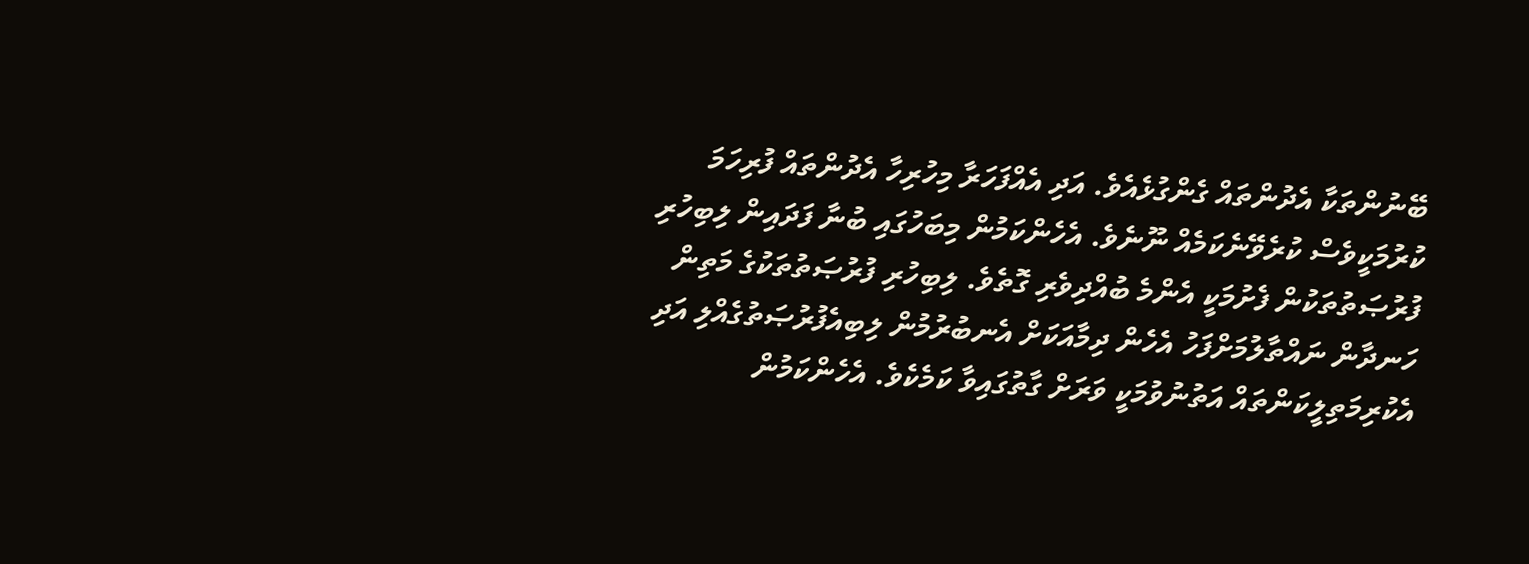ބޭނުންތަކާ އެދުންތައް ގެންގުޅެއެވެ. އަދި އެއްފަހަރާ މިހުރިހާ އެދުންތައް ފުރިހަމަ ކުރުމަކީވެސް ކުރެވޭނެކަމެއް ނޫނެވެ. އެހެންކަމުން މިބަހުގައި ބުނާ ފަދައިން ލިބިހުރި ފުރުޞަތުތަކުން ފެށުމަކީ އެންމެ ބުއްދިވެރި ގޮތެވެ. ލިބިހުރި ފުރުޞަތުތަކުގެ މަތިން ހަނދާން ނައްތާލުމަށްފަހު އެހެން ދިމާއަކަށް އެނބުރުމުން ލިބިއެފުރުޞަތުގެއްލި އަދި އެކުރިމަތިލީކަންތައް އަތުނުވުމަކީ ވަރަށް ގާތުގައިވާ ކަމެކެވެ. އެހެންކަމުން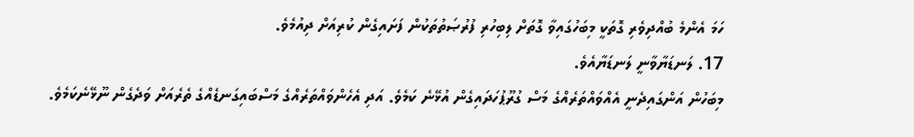ހަމަ އެންމެ ބުއްދިވެރި ގޮތަކީ މިބަހުގައިވާ ގޮތަށް ލިބިހުރި ފުރުޞަތުތަކުން ފަށައިގެން ކުރިއަށް ދިއުމެވެ.
17. ލަނޑަޔާވާނީ ލަނޑަޔާއެވެ.
މިބަހުން އަންގައިދެނީ އެއްވައްތަރެއްގެ މަސް ގުރޫޕުހަދައިގެން އުޅޭނެ ކަމެވެ. އަދި އެހެންވައްތަރެއްގެ މަސްބައިގަނޑެއްގެ ތެރެއަށް ވަދެގެން ނޫޅޭނެކަމެވެ.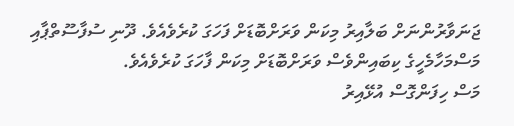ޖަނަވާރުންނަށް ބަލާއިރު މިކަން ވަރަށްބޮޑަށް ފަހަގަ ކުރެވެއެވެ. ދޫނި ސުފާސޫތްޕާއި މަސްމަހާމެހީގެ ކިބައިންވެސް ވަރަށްބޮޑަށް މިކަން ފާހަގަ ކުރެވެއެވެ.
މަސް ހިފަންގޮސް އުޅޭއިރު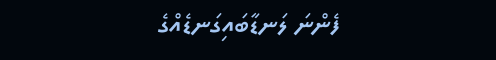ފެންނަ ލަނޑާބައިގަނޑެއްގެ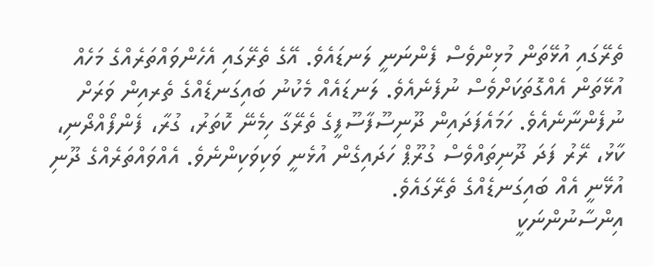ތެރޭގައި އުޅޭތަން މުޅިންވެސް ފެންނަނީ ލަނޑައެވެ. އޭގެ ތެރޭގައި އެހެންވައްތަރެއްގެ މަހެއް އުޅޭތަން އެއްގޮތަކަށްވެސް ނުފެނެއެވެ. ލަނޑައެއް މެކުނު ބައިގަނޑެއްގެ ތެރއިން ވަރަށް ނުފެންނާނެއެވެ. ހަމައެފަދައިން ދޫނިސޫފާސޫފީގެ ތެރޭގާ ހިމެނޭ ކޮތަރު، ގުރާ، ފެންފޯއްދޯނި، ކާޅު، ރޭރު ފަދަ ދޫނިތައްވެސް ގުރޫޕް ހަދައިގެން އުޅެނީ ވަކިވަކިންނެވެ. އެއްވައްތަރެއްގެ ދޫނި އުޅޭނީ އެއް ބައިގަނޑެއްގެ ތެރޭގައެވެ.
އިންސާނުންނަކީ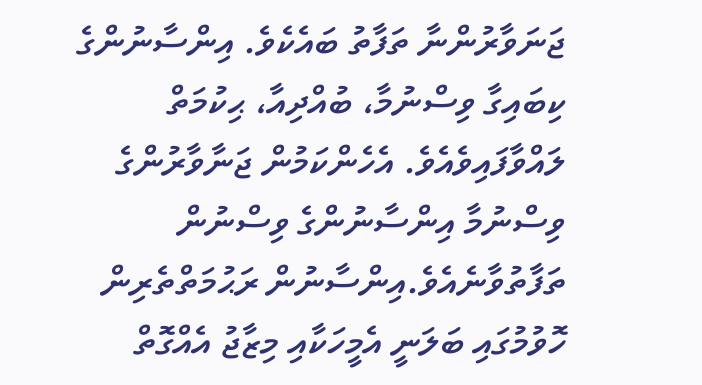ޖަނަވާރުންނާ ތަފާތު ބައެކެވެ. އިންސާނުންގެ ކިބައިގާ ވިސްނުމާ، ބުއްދިއާ، ޙިކުމަތް ލައްވާފައިވެއެވެ. އެހެންކަމުން ޖަނާވާރުންގެ ވިސްނުމާ އިންސާނުންގެ ވިސްނުން ތަފާތުވާނެއެވެ.އިންސާނުން ރަޙުމަތްތެރިން ހޮވުމުގައި ބަލަނީ އެމީހަކާއި މިޒާޖު އެއްގޮތް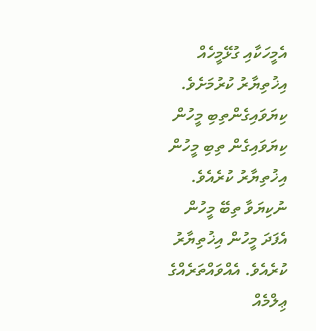އެމީހަކާއި ގުޅޭމީހެއް އިޚުތިޔާރު ކުރުމަށެވެ. ކިޔަވައިގެންތިބި މީހުން ކިޔަވައިގެން ތިބި މީހުން އިޚުތިޔާރު ކުރެއެވެ. ނުކިޔަވާ ތިބޭ މީހުން އެފަދަ މީހުން އިޚުތިޔާރު ކުރެއެވެ. އެއްވައްތަރެއްގެ ޢިލްމެއް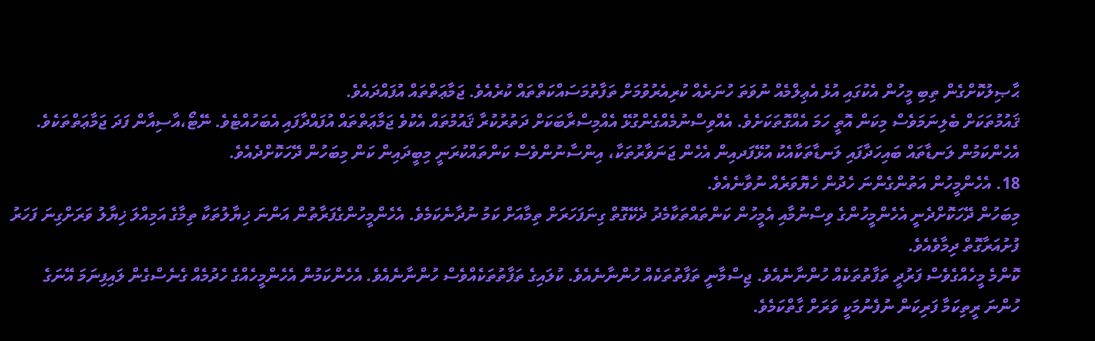ޙާޞިލުކޮށްގެން ތިބި މީހުން އެކުގައި އުޅެ އެޢިލްމެއް ނުވަތަ ހުނަރެއް ކުރިއެރުވުމަށް ތަފާތުމަސައްކަތްތައް ކުރެއެވެ. ޖަމާޢަތްތައް އުފައްދައެވެ.
ޤައުމުތަކަށް ބެލިނަމަވެސް މިކަން އޮތީ ހަމަ އެއްގޮތަކަށެވެ. އެއްވިސްނުމެއްގެންގުޅޭ އެއްމިސްރާބަކަށް ދަތުރުކުރާ ޤައުމުތައް އެކުވެ ޖަމާޢަތްތައް އުފައްދާފައި އެބަހުއްޓެވެ. ނޭޓޯ،އާސިއާން ފަދަ ޖަމާޢަތްތަކެވެ.
އެހެންކަމުން ލަނޑާތައް ބައިހަދާފައި ލަނޑާތަކާއެކު އުޅޭފަދއިން އެހެން ޖަނަވާރުތަކާ، އިންސާނުންވެސް ކަންތައްކުރަނީ މިބީދައިން ކަން މިބަހުން ދޭހަކޮށްދެއެވެ.
18. އެހެންމީހުން އަތުންގެންނަ ހެދުން ހެޔޮވަރެއް ނުވާނެއެވެ.
މިބަހުން ދޭހަކޮށްދެނީ އެހެންމީހުންގެ ވިސްނުމާއި އެމީހުން ކަންތައްތަކާމެދު ދެކޭގޮތް ގިނަފަހަރަށް ތިމާއަށް ކަމު ނުދާނެކަމެވެ. އެހެންމީހުންގެފަރާތުން އަންނަ ޚިޔާލުތަކާ ތިމާގެ އަމިއްލަ ޚިޔާލު ވަރަށްގިނަ ފަހަރު ފުށުއަރާގޮތް ދިމާވެއެވެ.
ކޮންމެ މީހެއްގެވެސް ފަރުދީ ތަފާތުތަކެއް ހުންނާނެއެވެ. ޖިސްމާނީ ތަފާތުތަކެއް ހުންނާނެއެވެ. ކުލައިގެ ތަފާތުތަކެއްވެސް ހުންނާނެއެވެ. އެހެންކަމުން އެހެންމީހެއްގެ ހެދުމެއް ގެނެސްގެން ލައިފިނަމަ އޭނަގެ ހުންނަ ރީތިކަމާ ފަރިކަން ނުފެނުމަކީ ވަރަށް ގާތްކަމެވެ.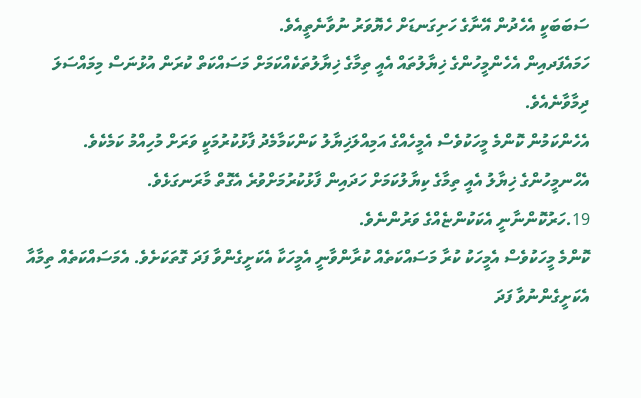ސަބަބަކީ އެހެދުން އޭނާގެ ހަށިގަނޑަށް ހެޔޮވަރު ނުވާނެތީއެވެ.
ހަމައެފަދއިން އެހެންމީހުންގެ ޚިޔާލުތައް އެއީ ތިމާގެ ޚިޔާލުތަކެއްކަމަށް މަސައްކަތް ކުރަން އުޅުނަސް މިމައްސަލަ ދިމާވާނެއެވެ.
އެހެންކަމުން ކޮންމެ މީހަކުވެސް އެމީހެއްގެ އަމިއްލަޚިޔާލު ކަންކަމާމެދު ފާޅުކުރުމަކީ ވަރަށް މުހިއްމު ކަމެކެވެ. އެހްނމީހުންގެ ޚިޔާލު އެއީ ތިމާގެ ކިޔާލުކަމަށް ހަދައިން ފާޅުކުރުމަށްވުރެ އެގޮތް މާރަނގަޅެވެ.
19.ހަރުކޮންނާނީ އެކަކުންޏެއްގެ ވަރުންނެވެ.
ކޮންމެ މީހަކުވެސް އެމީހަކު ކުރާ މަސައްކަތެއް ކުރާންވާނީ އެމީހަކާ އެކަށީގެންވާ ފަދަ ގޮތަކަށެވެ. އެމަސައްކަތެއް ތިމާއާ އެކަށީގެންނުވާ ފަދަ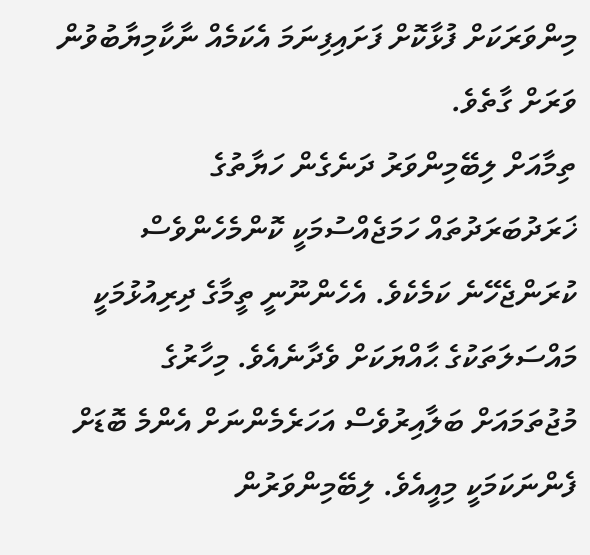މިންވަރަކަށް ފުޅާކޮށް ފަށައިފިނަމަ އެކަމެއް ނާކާމިޔާބުވުން ވަރަށް ގާތެވެ.
ތިމާއަށް ލިބޭމިންވަރު ދަނެގެން ހަޔާތުގެ ޚަރަދުބަރަދުތައް ހަމަޖެއްސުމަކީ ކޮންމެހެންވެސް ކުރަންޖެހޭނެ ކަމެކެވެ. އެހެންނޫނީ ތީމާގެ ދިރިއުޅުމަކީ މައްސަލަތަކުގެ ޙާއްޔަކަށް ވެދާނެއެވެ. މިހާރުގެ މުޖުތަމައަށް ބަލާއިރުވެސް އަހަރެމެންނަށް އެންމެ ބޮޑަށް ފެންނަކަމަކީ މިއީއެވެ. ލިބޭމިންވަރުން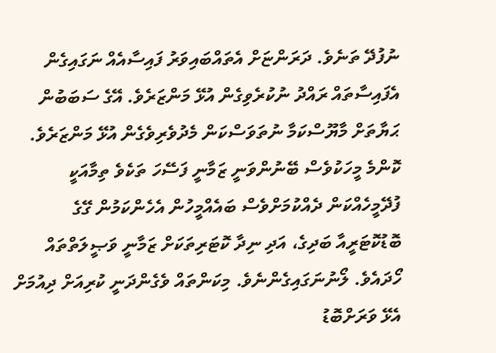ނުފުދޭ ތަނެވެ. ދަރަންޏަށް އެތައްބައިވަރު ފައިސާއެއް ނަގައިގެން އެފައިސާތައް ރައްދު ނުކުރެވިގެން އުޅޭ މަންޒަރެވެ. އޭގެ ސަބަބުން ޙަޔާތަށް މާޔޫސްކަމާ ނުތަވަސްކަން މެދުވެރިވެގެން އުޅޭ މަންޒަރެވެ.
ކޮންމެ މީހަކުވެސް ބޭނުންވަނީ ޒަމާނީ ފަސޭހަ ތަކެވެ ތިމާއަކީ ފުދޭމީހެއްކަން ދެއްކުމަށްވެސް ބައެއްމީހުން އެހެންކަމުން ގޭގެ ބޮޑުކޮޓަރީއާ ބަދިގެ، އަދި ނިދާ ކޮޓަރިތަކަށް ޒަމާނީ ވަޞީލަތްތައް ހޯދައެވެ. ލޯނުނަގައިގެންނެވެ. މިކަންތައް ވެގެންދަނީ ކުރިއަށް ދިއުމަށް އެޅޭ ވަރަށްބޮޑު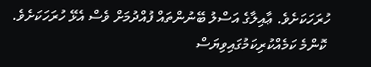ހުރަހަކަށެވެ. ޢާއިލާގެ އަސްލު ބޭނުންތައް ފުއްދުމަށް ވެސް އެޅޭ ހުރަހަކަށެވެ.
 ކޮންމެ ކަމެއްކުރިކަމުގައިވިޔަސް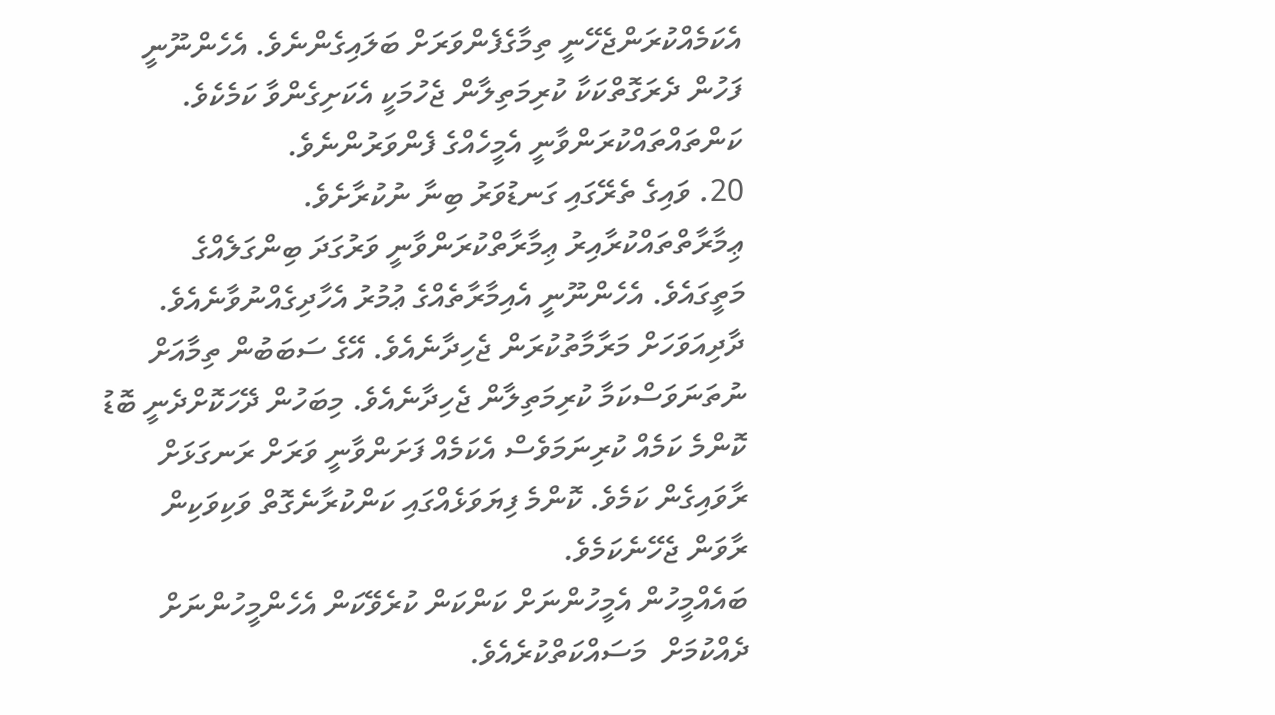އެކަމެއްކުރަންޖެހޭނީ ތިމާގެފެންވަރަށް ބަލައިގެންނެވެ. އެހެންނޫނީ ފަހުން ދެރަގޮތްކަކާ ކުރިމަތިލާން ޖެހުމަކީ އެކަށިގެންވާ ކަމެކެވެ. ކަންތައްތައްކުރަންވާނީ އެމީހެއްގެ ފެންވަރުންނެވެ.
20. ވައިގެ ތެރޭގައި ގަނޑުވަރު ބިނާ ނުކުރާށެވެ.
ޢިމާރާތްތައްކުރާއިރު ޢިމާރާތްކުރަންވާނީ ވަރުގަދަ ބިންގަލެއްގެ މަތީގައެވެ. އެހެންނޫނީ އެއިމާރާތެއްގެ ޢުމުރު އެހާދިގެއްނުވާނެއެވެ. ދާދިއަވަހަށް މަރާމާތުކުރަން ޖެހިދާނެއެވެ. އޭގެ ސަބަބުން ތިމާއަށް ނުތަނަވަސްކަމާ ކުރިމަތިލާން ޖެހިދާނެއެވެ. މިބަހުން ދޭހަކޮށްދެނީ ބޮޑު ކޮންމެ ކަމެއް ކުރިނަމަވެސް އެކަމެއް ފަށަންވާނީ ވަރަށް ރަނގަޅަށް ރާވައިގެން ކަމެވެ. ކޮންމެ ފިޔަވަޅެއްގައި ކަންކުރާނެގޮތް ވަކިވަކިން ރާވަން ޖެހޭނެކަމެވެ.
ބައެއްމީހުން އެމީހުންނަށް ކަންކަން ކުރެވޭކަން އެހެންމީހުންނަށް ދެއްކުމަށް  މަސައްކަތްކުރެއެވެ.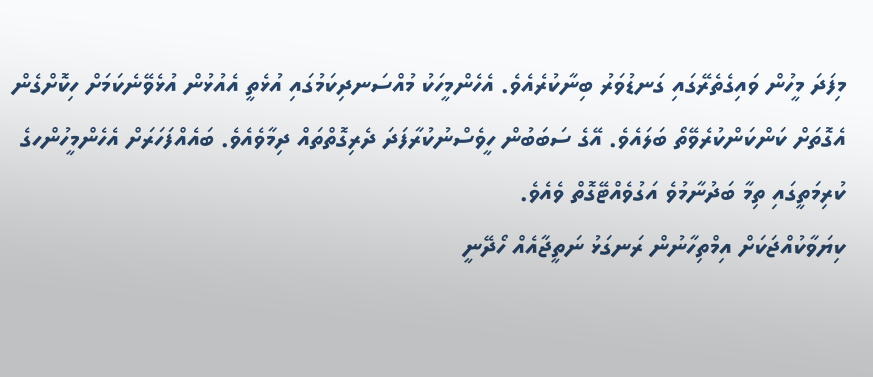މިފަދަ މީހުން ވައިގެތެރޭގައި ގަނޑުވަރު ބިނާކުރެއެވެ. އެހެންމީހަކު މުއްސަނދިކަމުގައި އުޅެތީ އެއުޅުން އުޅެވޭނެކަމަށް ހިކޮށްގެން އެގޮތަށް ކަންކަންކުރެވޭތޯ ބަލައެވެ. އޭގެ ސަބަބުން ހީވެސްނުކުރާފަދަ ދެރިގޮތްތައް ދިމާވެއެވެ. ބައެއްފަހަރަށް އެހެންމީހުންހގެ ކުރިމަތީގައި ތިމާ ބަދުނާމުވެ އަގުވެއްޓޭގޮތް ވެއެވެ.
ކިޔަވާކުއްޖަކަށް އިމްތިހާނުން ރަނގަޅު ނަތީޖާއެއް ހޯދޭނީ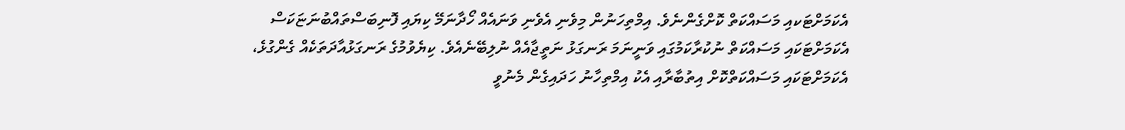އެކަމަށްޓަކއި މަސައްކަތް ކޮށްގެންނެވެ. އިމްތިހަނުން މިވެނި އެވެނި ވަނައެއް ހޯދާނަމޭ ކިޔައި ފޮނިބަސްތައްބުނަޏަކަސް އެކަމަށްޓަކައި މަސައްކަތް ނުކުރާކަމުގައި ވަނީނަމަ ރަނގަޅު ނަތީޖާއެއް ނުލިބޭނެއެވެ. ކިޔެވުމުގެ ރަނގަޅުއާދަތަކެއް ގެންގުޅެ، އެކަމަށްޓަކައި މަސައްކަތްކޮށް އިތުބާރާއި އެކު އިމްތިހާނު ހަދައިގެން މެނުވީ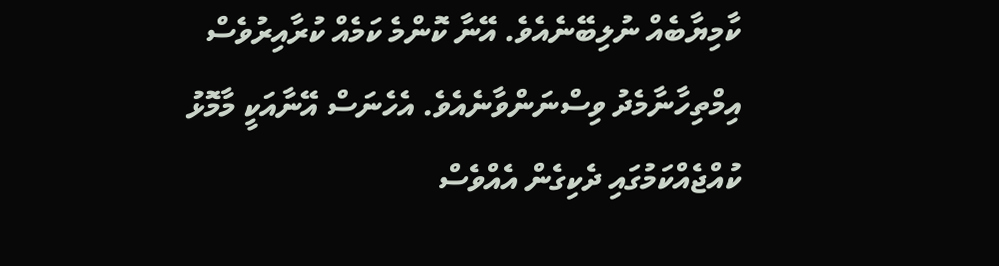ކާމިޔާބެއް ނުލިބޭނެއެވެ. އޭނާ ކޮންމެ ކަމެއް ކުރާއިރުވެސް އިމްތިހާނާމެދު ވިސްނަންވާނެއެވެ. އެހެނަސް އޭނާއަކީ މާމޮޅު ކުއްޖެއްކަމުގައި ދެކިގެން އެއްވެސް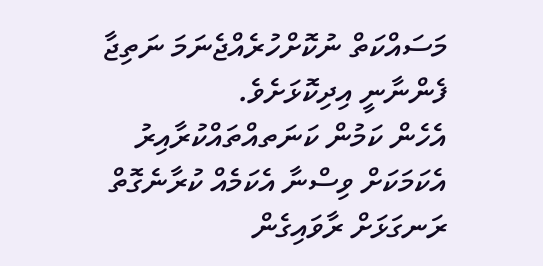މަސައްކަތް ނުކޮށްހުރެއްޖެނަމަ ނަތިޖާ ފެންނާނީ އިދިކޮޅަށެވެ.
އެހެން ކަމުން ކަނަތއްތައްކުރާއިރު އެކަމަކަށް ވިސްނާ އެކަމެއް ކުރާނެގޮތް ރަނގަޅަށް ރާވައިގެން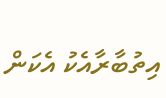އިތުބާރާއެކު އެކަން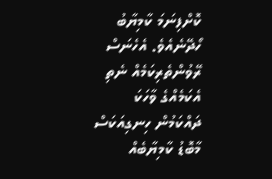ކޮށްފިނަމަ ކާމިޔާބު ހޯދޭނެއެވެ. އެހެނަސް ރޭވުންތެރިކަމެއް ނެތި އެކަމެއްގެ ވާހަކަ ދައްކަމުން ހިނގިއަކަސް މާބޮޑު ކާމިޔާބެއް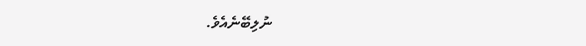ނުލިބޭނެއެވެ.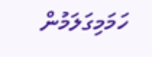ހަމަމިގަލަމުން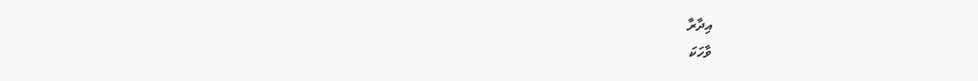އިދާރާ
ވާހަކަ